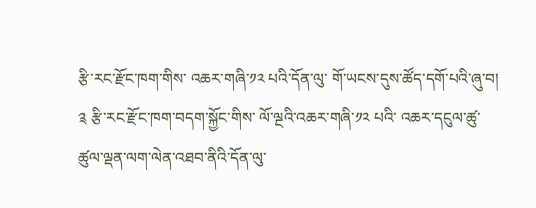རྩི་རང་རྫོང་ཁག་གིས་ འཆར་གཞི་༡༢ པའི་དོན་ལུ་ གོ་ཡངས་དུས་ཚོད་དགོ་པའི་ཞུ་བ།
༉ རྩི་རང་རྫོང་ཁག་བདག་སྐྱོང་གིས་ ལོ་ལྔའི་འཆར་གཞི་༡༢ པའི་ འཆར་དངུལ་ཚུ་ ཚུལ་ལྡན་ལག་ལེན་འཐབ་ནིའི་དོན་ལུ་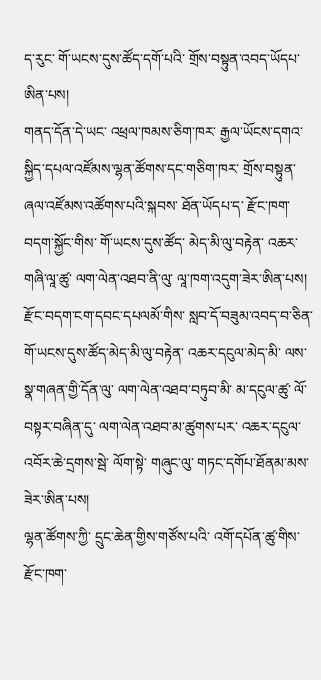ད་རུང་ གོ་ཡངས་དུས་ཚོད་དགོ་པའི་ གྲོས་བསྟུན་འབད་ཡོདཔ་ཨིན་པས།
གནད་དོན་དེ་ཡང་ འཕྲལ་ཁམས་ཅིག་ཁར་ རྒྱལ་ཡོངས་དགའ་སྐྱིད་དཔལ་འཛོམས་ལྷན་ཚོགས་དང་གཅིག་ཁར་ གྲོས་བསྟུན་ཞལ་འཛོམས་འཚོགས་པའི་སྐབས་ ཐོན་ཡོདཔ་ད་ རྫོང་ཁག་བདག་སྐྱོང་གིས་ གོ་ཡངས་དུས་ཚོད་ མེད་མི་ལུ་བརྟེན་ འཆར་གཞི་ལཱ་ཚུ་ ལག་ལེན་འཐབ་ནི་ལུ་ ལཱ་ཁག་འདུག་ཟེར་ཨིན་པས།
རྫོང་བདག་ངག་དབང་དཔལམོ་གིས་ སླབ་དོ་བཟུམ་འབད་བ་ཅིན་ གོ་ཡངས་དུས་ཚོད་མེད་མི་ལུ་བརྟེན་ འཆར་དངུལ་མེད་མི་ ལས་སྣ་གཞན་གྱི་དོན་ལུ་ ལག་ལེན་འཐབ་བཏུབ་མི་ མ་དངུལ་ཚུ་ ལོ་བསྟར་བཞིན་དུ་ ལག་ལེན་འཐབ་མ་ཚུགས་པར་ འཆར་དངུལ་འབོར་ཆེ་དྲགས་སྦེ་ ལོག་སྟེ་ གཞུང་ལུ་ གཏང་དགོཔ་ཐོནམ་མས་ཟེར་ཨིན་པས།
ལྷན་ཚོགས་ཀྱི་ དྲུང་ཆེན་གྱིས་གཙོས་པའི་ འགོ་དཔོན་ཚུ་གིས་ རྫོང་ཁག་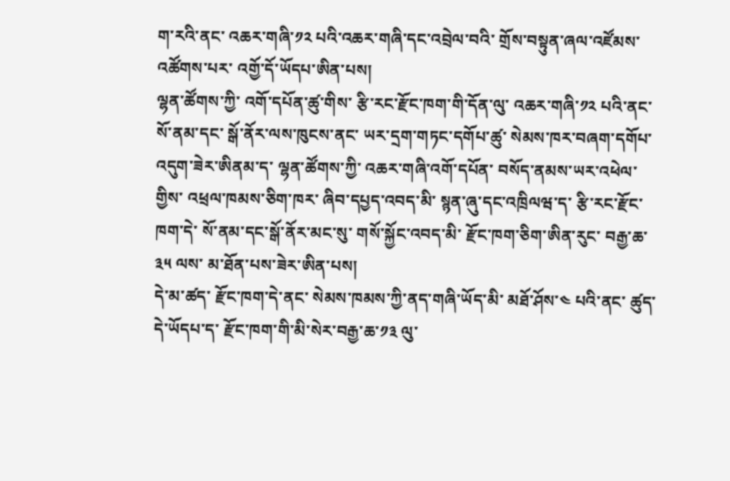ག་རའི་ནང་ འཆར་གཞི་༡༢ པའི་འཆར་གཞི་དང་འབྲེལ་བའི་ གྲོས་བསྟུན་ཞལ་འཛོམས་འཚོགས་པར་ འགྱོ་དོ་ཡོདཔ་ཨིན་པས།
ལྷན་ཚོགས་ཀྱི་ འགོ་དཔོན་ཚུ་གིས་ རྩི་རང་རྫོང་ཁག་གི་དོན་ལུ་ འཆར་གཞི་༡༢ པའི་ནང་ སོ་ནམ་དང་ སྒོ་ནོར་ལས་ཁུངས་ནང་ ཡར་དྲག་གཏང་དགོཔ་ཚུ་ སེམས་ཁར་བཞག་དགོཔ་འདུག་ཟེར་ཨིནམ་ད་ ལྷན་ཚོགས་ཀྱི་ འཆར་གཞི་འགོ་དཔོན་ བསོད་ནམས་ཡར་འཕེལ་གྱིས་ འཕྲལ་ཁམས་ཅིག་ཁར་ ཞིབ་དཔྱད་འབད་མི་ སྙན་ཞུ་དང་འཁྲིལཝ་ད་ རྩི་རང་རྫོང་ཁག་དེ་ སོ་ནམ་དང་སྒོ་ནོར་མང་སུ་ གསོ་སྐྱོང་འབད་མི་ རྫོང་ཁག་ཅིག་ཨིན་རུང་ བརྒྱ་ཆ་༣༥ ལས་ མ་ཐོན་པས་ཟེར་ཨིན་པས།
དེ་མ་ཚད་ རྫོང་ཁག་དེ་ནང་ སེམས་ཁམས་ཀྱི་ནད་གཞི་ཡོད་མི་ མཐོ་ཤོས་༤ པའི་ནང་ ཚུད་དེ་ཡོདཔ་ད་ རྫོང་ཁག་གི་མི་སེར་བརྒྱ་ཆ་༡༣ ལུ་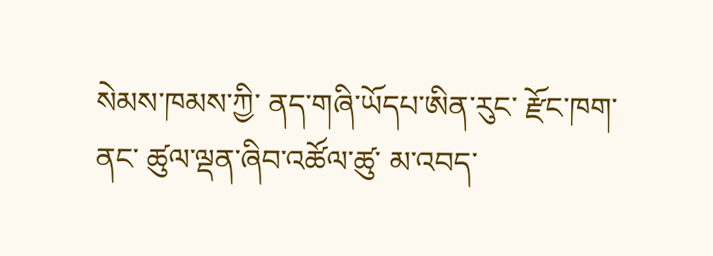སེམས་ཁམས་ཀྱི་ ནད་གཞི་ཡོདཔ་ཨིན་རུང་ རྫོང་ཁག་ནང་ ཚུལ་ལྡན་ཞིབ་འཚོལ་ཚུ་ མ་འབད་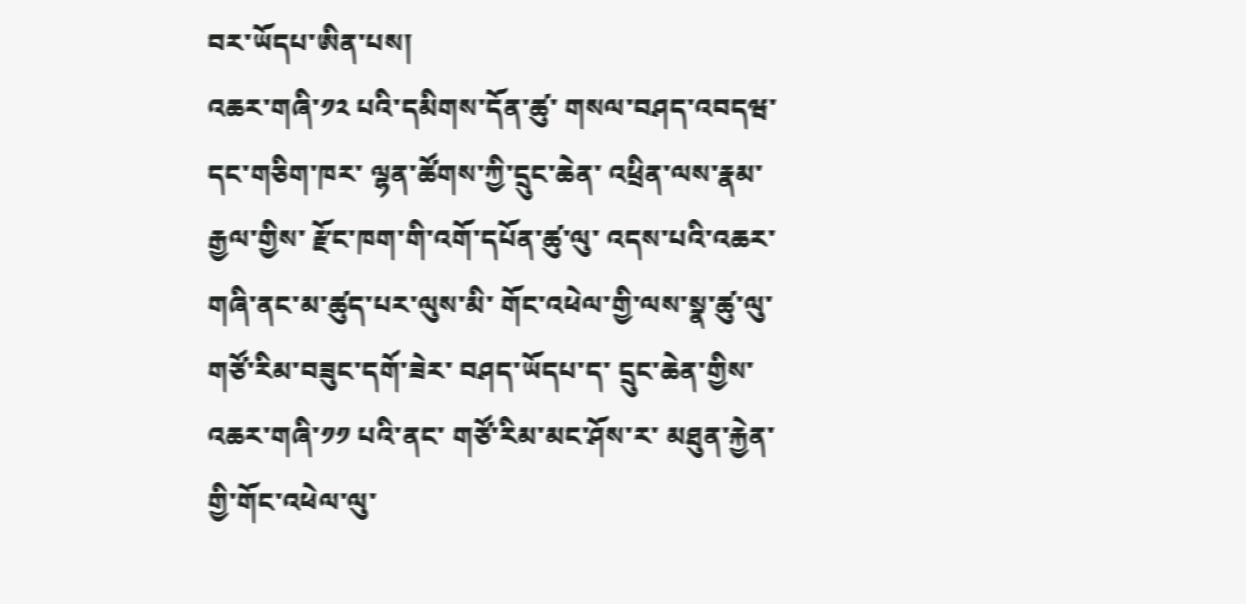བར་ཡོདཔ་ཨིན་པས།
འཆར་གཞི་༡༢ པའི་དམིགས་དོན་ཚུ་ གསལ་བཤད་འབདཝ་དང་གཅིག་ཁར་ ལྷན་ཚོགས་ཀྱི་དྲུང་ཆེན་ འཕྲིན་ལས་རྣམ་རྒྱལ་གྱིས་ རྫོང་ཁག་གི་འགོ་དཔོན་ཚུ་ལུ་ འདས་པའི་འཆར་གཞི་ནང་མ་ཚུད་པར་ལུས་མི་ གོང་འཕེལ་གྱི་ལས་སྣ་ཚུ་ལུ་ གཙོ་རིམ་བཟུང་དགོ་ཟེར་ བཤད་ཡོདཔ་ད་ དྲུང་ཆེན་གྱིས་ འཆར་གཞི་༡༡ པའི་ནང་ གཙོ་རིམ་མང་ཤོས་ར་ མཐུན་རྐྱེན་གྱི་གོང་འཕེལ་ལུ་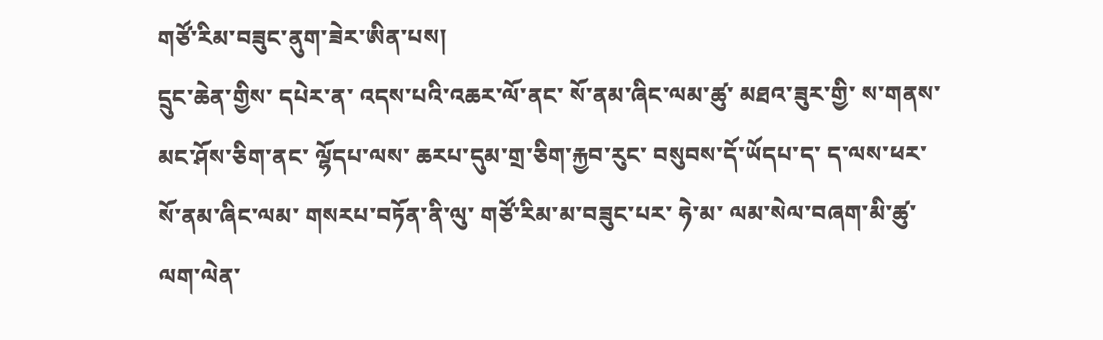གཙོ་རིམ་བཟུང་ནུག་ཟེར་ཨིན་པས།
དྲུང་ཆེན་གྱིས་ དཔེར་ན་ འདས་པའི་འཆར་ལོ་ནང་ སོ་ནམ་ཞིང་ལམ་ཚུ་ མཐའ་ཟུར་གྱི་ ས་གནས་མང་ཤོས་ཅིག་ནང་ ལྷོདཔ་ལས་ ཆརཔ་དུམ་གྲ་ཅིག་རྐྱབ་རུང་ བསུབས་དོ་ཡོདཔ་ད་ ད་ལས་ཕར་ སོ་ནམ་ཞིང་ལམ་ གསརཔ་བཏོན་ནི་ལུ་ གཙོ་རིམ་མ་བཟུང་པར་ ཧེ་མ་ ལམ་སེལ་བཞག་མི་ཚུ་ ལག་ལེན་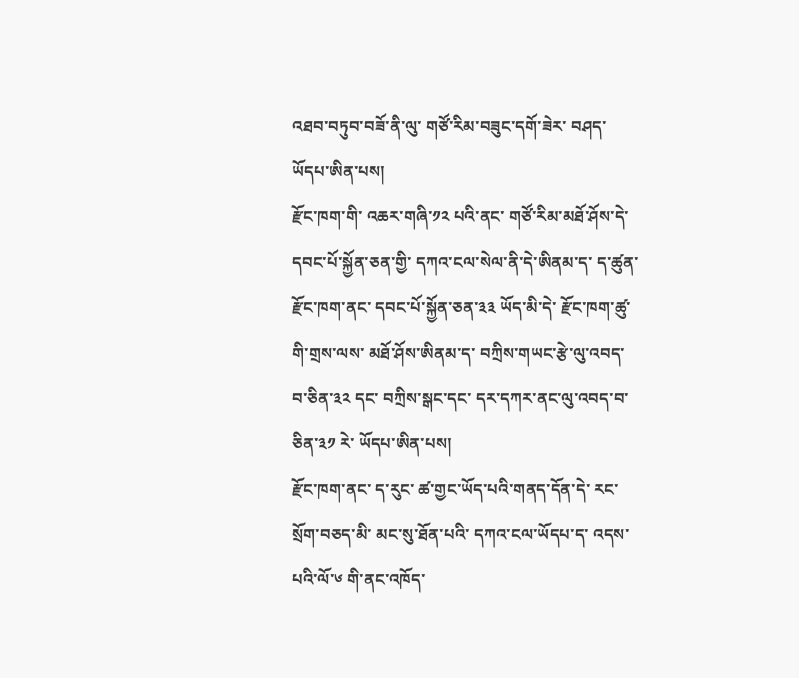འཐབ་བཏུབ་བཟོ་ནི་ལུ་ གཙོ་རིམ་བཟུང་དགོ་ཟེར་ བཤད་ཡོདཔ་ཨིན་པས།
རྫོང་ཁག་གི་ འཆར་གཞི་༡༢ པའི་ནང་ གཙོ་རིམ་མཐོ་ཤོས་དེ་ དབང་པོ་སྐྱོན་ཅན་གྱི་ དཀའ་ངལ་སེལ་ནི་དེ་ཨིནམ་ད་ ད་ཚུན་ རྫོང་ཁག་ནང་ དབང་པོ་སྐྱོན་ཅན་༣༣ ཡོད་མི་དེ་ རྫོང་ཁག་ཚུ་གི་གྲས་ལས་ མཐོ་ཤོས་ཨིནམ་ད་ བཀྲིས་གཡང་རྩེ་ལུ་འབད་བ་ཅིན་༣༢ དང་ བཀྲིས་སྒང་དང་ དར་དཀར་ནང་ལུ་འབད་བ་ཅིན་༣༡ རེ་ ཡོདཔ་ཨིན་པས།
རྫོང་ཁག་ནང་ ད་རུང་ ཚ་གྱང་ཡོད་པའི་གནད་དོན་དེ་ རང་སྲོག་བཅད་མི་ མང་སུ་ཐོན་པའི་ དཀའ་ངལ་ཡོདཔ་ད་ འདས་པའི་ལོ་༦ གི་ནང་འཁོད་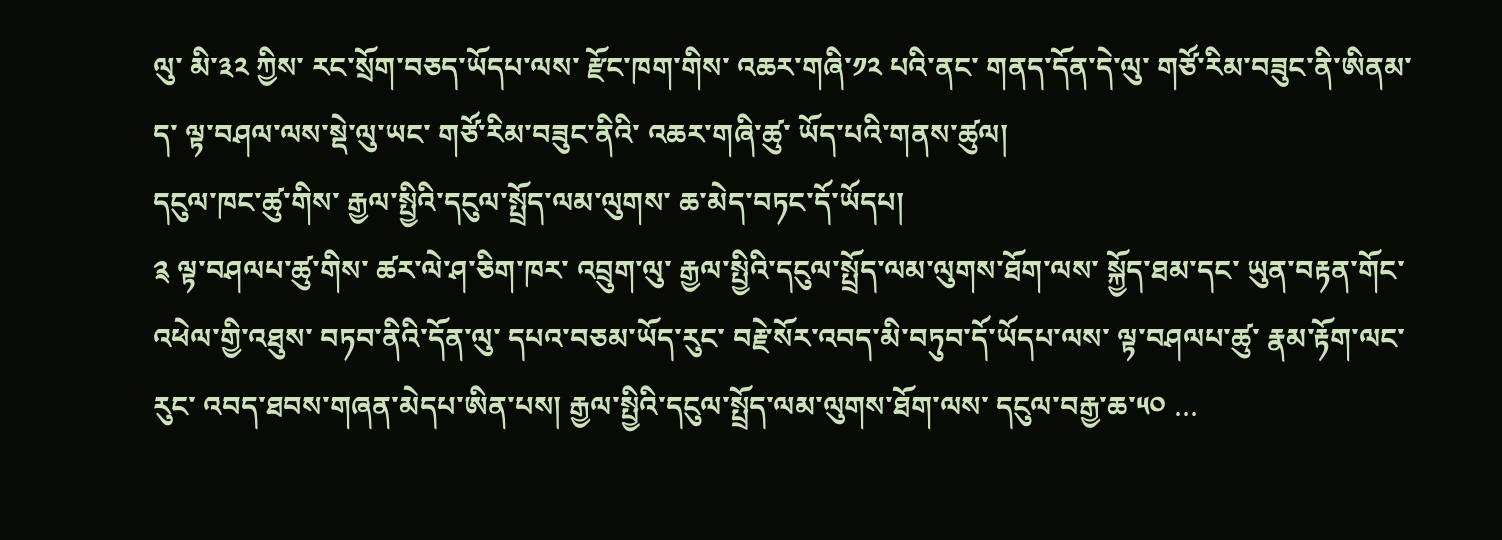ལུ་ མི་༣༢ ཀྱིས་ རང་སྲོག་བཅད་ཡོདཔ་ལས་ རྫོང་ཁག་གིས་ འཆར་གཞི་༡༢ པའི་ནང་ གནད་དོན་དེ་ལུ་ གཙོ་རིམ་བཟུང་ནི་ཨིནམ་ད་ ལྟ་བཤལ་ལས་སྡེ་ལུ་ཡང་ གཙོ་རིམ་བཟུང་ནིའི་ འཆར་གཞི་ཚུ་ ཡོད་པའི་གནས་ཚུལ།
དངུལ་ཁང་ཚུ་གིས་ རྒྱལ་སྤྱིའི་དངུལ་སྤྲོད་ལམ་ལུགས་ ཆ་མེད་བཏང་དོ་ཡོདཔ།
༉ ལྟ་བཤལཔ་ཚུ་གིས་ ཚར་ལེ་ཤ་ཅིག་ཁར་ འབྲུག་ལུ་ རྒྱལ་སྤྱིའི་དངུལ་སྤྲོད་ལམ་ལུགས་ཐོག་ལས་ སྐྱོད་ཐམ་དང་ ཡུན་བརྟན་གོང་འཕེལ་གྱི་འཐུས་ བཏབ་ནིའི་དོན་ལུ་ དཔའ་བཅམ་ཡོད་རུང་ བརྗེ་སོར་འབད་མི་བཏུབ་དོ་ཡོདཔ་ལས་ ལྟ་བཤལཔ་ཚུ་ རྣམ་རྟོག་ལང་རུང་ འབད་ཐབས་གཞན་མེདཔ་ཨིན་པས། རྒྱལ་སྤྱིའི་དངུལ་སྤྲོད་ལམ་ལུགས་ཐོག་ལས་ དངུལ་བརྒྱ་ཆ་༥༠ …